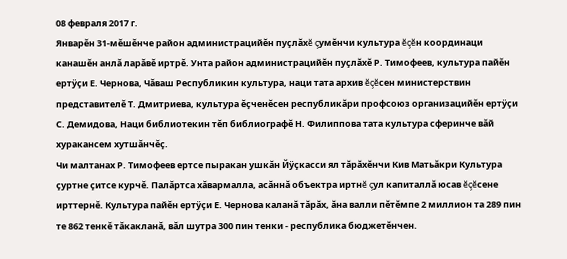08 февраля 2017 г.
Январĕн 31-мĕшĕнче район администрацийĕн пуçлăхĕ çумĕнчи культура ĕçĕн координаци канашĕн анлă ларăвĕ иртрĕ. Унта район администрацийĕн пуçлăхĕ Р. Тимофеев, культура пайĕн ертÿçи Е. Чернова, Чăваш Республикин культура, наци тата архив ĕçĕсен министерствин представителĕ Т. Дмитриева, культура ĕçченĕсен республикăри профсоюз организацийĕн ертÿçи С. Демидова, Наци библиотекин тĕп библиографĕ Н. Филиппова тата культура сферинче вăй хуракансем хутшăнчĕç.
Чи малтанах Р. Тимофеев ертсе пыракан ушкăн Йÿçкасси ял тăрăхĕнчи Кив Матьăкри Культура çуртне çитсе курчĕ. Палăртса хăвармалла, асăннă объектра иртнĕ çул капиталлă юсав ĕçĕсене ирттернĕ. Культура пайĕн ертÿçи Е. Чернова каланă тăрăх, ăна валли пĕтĕмпе 2 миллион та 289 пин те 862 тенкĕ тăкакланă, вăл шутра 300 пин тенки - республика бюджетĕнчен.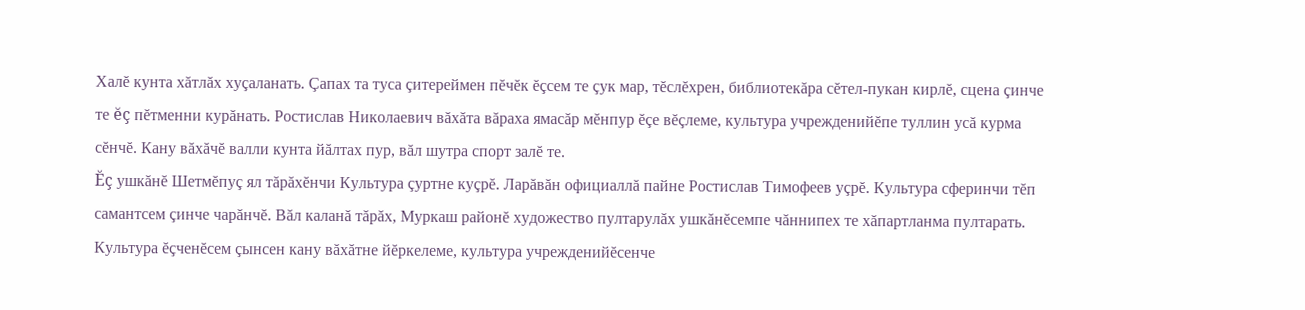Халĕ кунта хăтлăх хуçаланать. Çапах та туса çитереймен пĕчĕк ĕçсем те çук мар, тĕслĕхрен, библиотекăра сĕтел-пукан кирлĕ, сцена çинче те ĕç пĕтменни курăнать. Ростислав Николаевич вăхăта вăраха ямасăр мĕнпур ĕçе вĕçлеме, культура учрежденийĕпе туллин усă курма сĕнчĕ. Кану вăхăчĕ валли кунта йăлтах пур, вăл шутра спорт залĕ те.
Ĕç ушкăнĕ Шетмĕпуç ял тăрăхĕнчи Культура çуртне куçрĕ. Ларăвăн официаллă пайне Ростислав Тимофеев уçрĕ. Культура сферинчи тĕп самантсем çинче чарăнчĕ. Вăл каланă тăрăх, Муркаш районĕ художество пултарулăх ушкăнĕсемпе чăннипех те хăпартланма пултарать. Культура ĕçченĕсем çынсен кану вăхăтне йĕркелеме, культура учрежденийĕсенче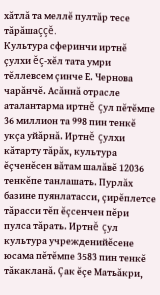хăтлă та меллĕ пултăр тесе тăрăшаççĕ.
Культура сферинчи иртнĕ çулхи ĕç-хĕл тата умри тĕллевсем çинче Е. Чернова чарăнчĕ. Асăннă отрасле аталантарма иртнĕ çул пĕтĕмпе 36 миллион та 998 пин тенкĕ укçа уйăрнă. Иртнĕ çулхи кăтарту тăрăх, культура ĕçченĕсен вăтам шалăвĕ 12036 тенкĕпе танлашать. Пурлăх базине пуянлатасси, çирĕплетсе тăрасси тĕп ĕçсенчен пĕри пулса тăрать. Иртнĕ çул культура учрежденийĕсене юсама пĕтĕмпе 3583 пин тенкĕ тăкакланă. Çак ĕçе Матьăкри,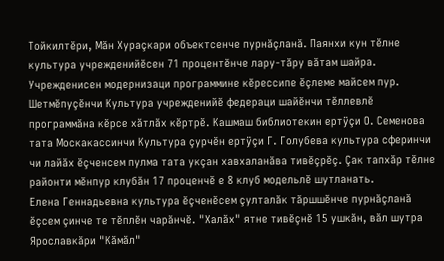Тойкилтĕри, Мăн Хураçкари объектсенче пурнăçланă. Паянхи кун тĕлне культура учрежденийĕсен 71 процентĕнче лару-тăру вăтам шайра. Учрежденисен модернизаци программине кĕрессипе ĕçлеме майсем пур.
Шетмĕпуçĕнчи Культура учрежденийĕ федераци шайĕнчи тĕллевлĕ программăна кĕрсе хăтлăх кĕртрĕ. Кашмаш библиотекин ертÿçи О. Семенова тата Москакассинчи Культура çурчĕн ертÿçи Г. Голубева культура сферинчи чи лайăх ĕçченсем пулма тата укçан хавхаланăва тивĕçрĕç. Çак тапхăр тĕлне районти мĕнпур клубăн 17 проценчĕ е 8 клуб модельлĕ шутланать.
Елена Геннадьевна культура ĕçченĕсем çулталăк тăршшĕнче пурнăçланă ĕçсем çинче те тĕплĕн чарăнчĕ. "Халăх" ятне тивĕçнĕ 15 ушкăн, вăл шутра Ярославкăри "Кăмăл"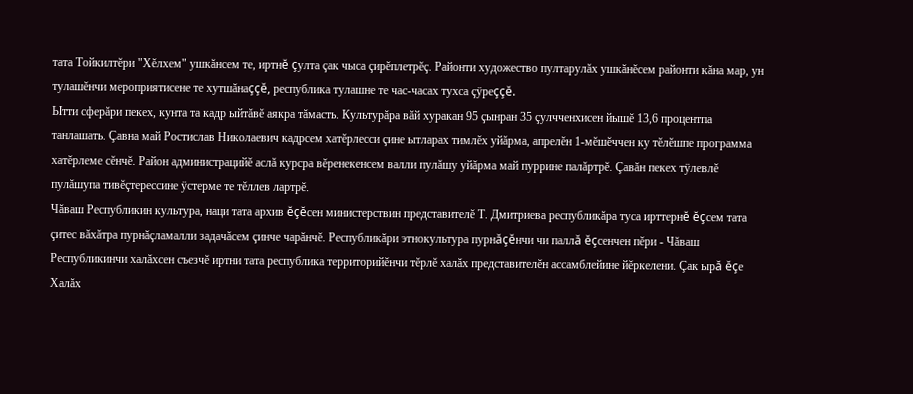тата Тойкилтĕри "Хĕлхем" ушкăнсем те, иртнĕ çулта çак чыса çирĕплетрĕç. Районти художество пултарулăх ушкăнĕсем районти кăна мар, ун тулашĕнчи мероприятисене те хутшăнаççĕ, республика тулашне те час-часах тухса çÿреççĕ.
Ытти сферăри пекех, кунта та кадр ыйтăвĕ аякра тăмасть. Культурăра вăй хуракан 95 çынран 35 çулчченхисен йышĕ 13,6 процентпа танлашать. Çавна май Ростислав Николаевич кадрсем хатĕрлесси çине ытларах тимлĕх уйăрма, апрелĕн 1-мĕшĕччен ку тĕлĕшпе программа хатĕрлеме сĕнчĕ. Район администрацийĕ аслă курсра вĕренекенсем валли пулăшу уйăрма май пуррине палăртрĕ. Çавăн пекех тÿлевлĕ пулăшупа тивĕçтерессине ÿстерме те тĕллев лартрĕ.
Чăваш Республикин культура, наци тата архив ĕçĕсен министерствин представителĕ Т. Дмитриева республикăра туса ирттернĕ ĕçсем тата çитес вăхăтра пурнăçламалли задачăсем çинче чарăнчĕ. Республикăри этнокультура пурнăçĕнчи чи паллă ĕçсенчен пĕри - Чăваш Республикинчи халăхсен съезчĕ иртни тата республика территорийĕнчи тĕрлĕ халăх представителĕн ассамблейине йĕркелени. Çак ырă ĕçе Халăх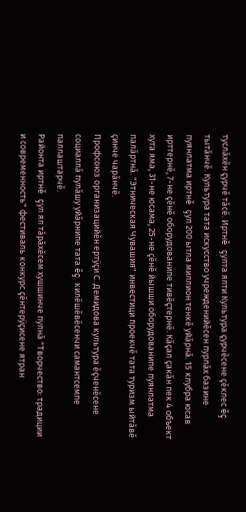туслăхĕн çурчĕ тăсĕ. Иртнĕ çулта ялти Культура çурчĕсене çĕклес ĕç тытăнчĕ. Культура тата искусство учрежденийĕсен пурлăх базине пуянлатма иртнĕ çул 200 ытла миллион тенкĕ уйăрнă. 15 клубра юсав ирттернĕ, 7-не çĕнĕ оборудованипе тивĕçтернĕ. Кăçал çакăн пек 4 объект хута яма, 31-не юсама, 25-не çĕнĕ йышши оборудованипе пуянлатма палăртнă. "Этническая Чувашия" инвестици проекчĕ тата туризм ыйтăвĕ çинче чарăнчĕ.
Профсоюз организацийĕн ертÿçи С. Демидова культура ĕçченĕсене социаллă пулăшу уйăрнипе тата ĕç килĕшĕвĕсенчи самантсемпе паллаштарчĕ.
Районта иртнĕ çул ял тăрăхĕсем хушшинче пулнă "Творчество: традиции и современность" фестиваль конкурс çĕнтерÿçисене ятран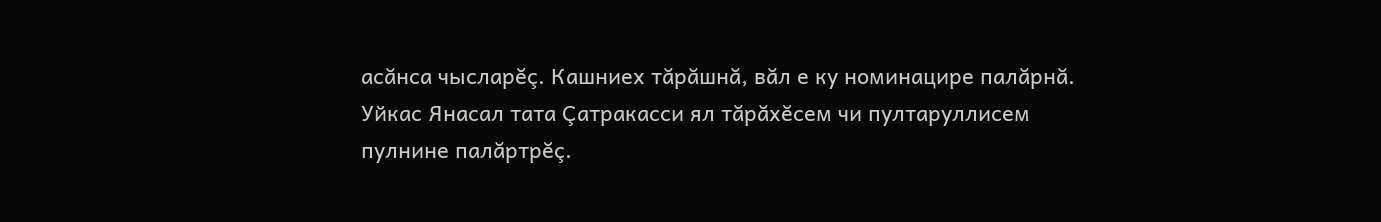асăнса чысларĕç. Кашниех тăрăшнă, вăл е ку номинацире палăрнă. Уйкас Янасал тата Çатракасси ял тăрăхĕсем чи пултаруллисем пулнине палăртрĕç.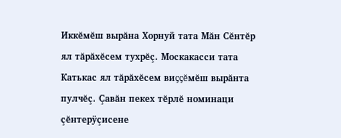Иккĕмĕш вырăна Хорнуй тата Мăн Сĕнтĕр ял тăрăхĕсем тухрĕç. Москакасси тата Катькас ял тăрăхĕсем виççĕмĕш вырăнта пулчĕç. Çавăн пекех тĕрлĕ номинаци çĕнтерÿçисене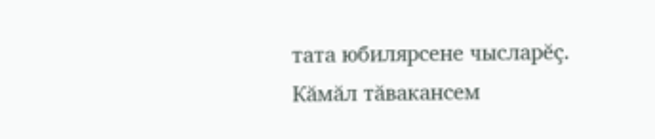тата юбилярсене чысларĕç. Кăмăл тăвакансем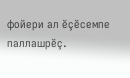фойери ал ĕçĕсемпе паллашрĕç.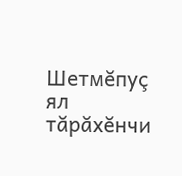Шетмĕпуç ял тăрăхĕнчи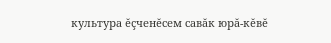культура ĕçченĕсем савăк юрă-кĕвĕ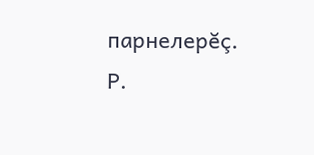парнелерĕç.
Р.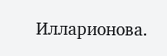Илларионова.